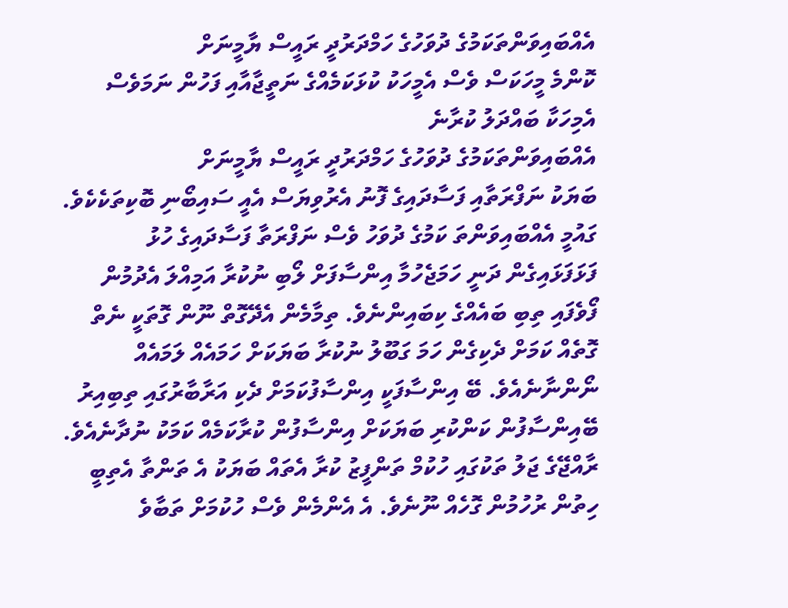އެއްބައިވަންތަކަމުގެ ދުވަހުގެ ހަމްދަރުދީ ރައީސް ޔާމީނަށް
ކޮންމެ މީހަކަސް ވެސް އެމީހަކު ކުޅަކަމެއްގެ ނަތީޖާއާއި ފަހުން ނަމަވެސް އެމިހަކާ ބައްދަލު ކުރާނެ
އެއްބައިވަންތަކަމުގެ ދުވަހުގެ ހަމްދަރުދީ ރައީސް ޔާމީނަށް
ބަޔަކު ނަފްރަތާއި ފަސާދައިގެ ފޮނު އެރުވިޔަސް އެއީ ސައިބޯނި ބޮކިތަކެކެވެ. ގައުމީ އެއްބައިވަންތަ ކަމުގެ ދުވަހު ވެސް ނަފްރަތާ ފަސާދައިގެ ހުޅު ފަޅަފަޅައިގެން ދަނީ ހަމަޖެހުމާ އިންސާފަށް ލޯބި ނުކުރާ އަމިއްލަ އެދުމުން ފޯވެފައި ތިބި ބައެއްގެ ކިބައިންނެވެ. ތިމާމެން އެދޭގޮތް ނޫން ގޮތަކީ ނެތް ގޮތެއް ކަމަށް ދެކިގެން ހަމަ ގަބޫލު ނުކުރާ ބަޔަކަށް ހަމައެއް ލަމައެއް ނޯންނާނެއެވެ. ބޭ އިންސާފަކީ އިންސާފުކަމަށް ދެކި އަރާބާރުގައި ތިބިއިރު ބޭއިންސާފުން ކަންކުރި ބަޔަކަށް އިންސާފުން ކުރާކަމެއް ކަމަކު ނުދާނެއެވެ.
ރާއްޖޭގެ ޖަލު ތަކުގައި ހުކުމް ތަންފީޒު ކުރާ އެތައް ބަޔަކު އެ ތަންތާ އެތިބީ ހިތުން ރުހުމުން ގޮހެއް ނޫނެވެ. އެ އެންމެން ވެސް ހުކުމަށް ތަބާވެ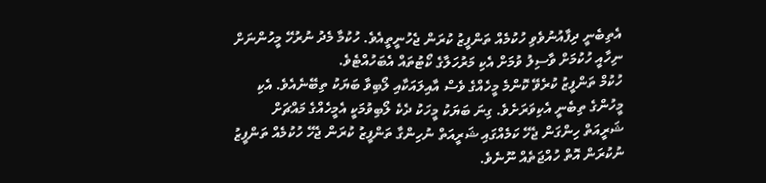އެތިބެނީ ދިފާއުނުވެވި ހުކުމެއް ތަންފީޒު ކުރަން ޖެހުނީތީއެވެ. ހުކުމާ މެދު ނުރުހޭ މީހުންނަށް ނިހާއީ ހުކުމަށް ވާސިލު ވުމަށް އެކި މަރުހަލާގެ ކޯޓުތައް އެބަހުއްޓެވެ.
ހުކުމް ތަންފީޒު ކުރެވޭ ކޮންމެ މީހެއްގެ ވެސް އާއިލައަކާއި ލޯބިވާ ބަޔަކު ތިބޭނެއެވެ. އެކި މީހުންގެ ތިބެނީ އެކިވަރަށެވެ. ގިނަ ބަޔަކު މީހަކު ދެކެ ލޯބިވުމަކީ އެމީހެއްގެ މައްޗަށް ޝަރީއަތް ހިންގަން ޖެހޭ ކަމެއްގައި ޝަރީއަތް ނުހިންގާ ތަންފީޒު ކުރަން ޖެހޭ ހުކުމެއް ތަންފީޒު ނުކުރަން އޮތް ހުއްޖަތެއް ނޫނެވެ.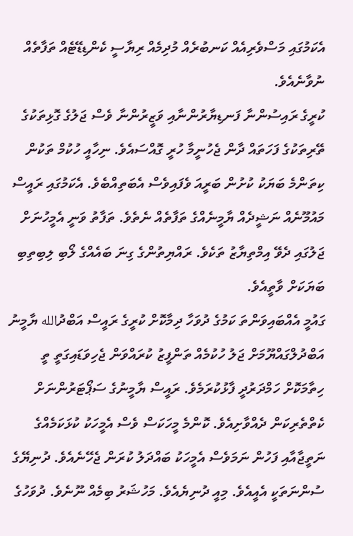އެކަމުގައި މަސްވެރިއެއް ކަނބުރެއް މުދިމެއް ރިޔާސީ ކެންޑިޑޭޓެއް ތަފާތެއް ނުވާނެއެވެ.
ކުރީގެ ރައިސުންނާ ފަނޑިޔާރުންނާއި ވަޒީރުންނާ ވެސް ޖަލުގެ ގޮޅިތަކުގެ ތޭރިތަކުގެ ފަހަތައް ދާން ޖެހުނީމާ ހުރީ ގޮއްސައެވެ. ނިހާއީ ހުކުމް ތަކުން ކިތަންމެ ބަޔަކު ކުށުން ބަރީއަ ވެފައިވެސް އެބަތިއްބެވެ. އެކަމުގައި ރައީސް މައުމޫނެއް ނަޝީދެއް ޔާމީނެއްގެ ތަފާތެއް ނެތެވެ. ތަފާތު ވަނީ އެމީހުނަށް ޖަލުގައި ދެވޭ އިމްތިޔާޒު ތަކެވެ. ރައްޔިތުންގެ ގިނަ ބައެއްގެ ލޯބި ލިބިތިބި ބަޔަކަށް ވާތީއެވެ.
ގައުމީ އެއްބައިވަންތަ ކަމުގެ ދުވަހާ ދިމާކޮށް ކުރީގެ ރައީސް އަބްދުالله ޔާމީނު އަބްދުލްގައްޔޫމަށް ޖަލު ހުކުމެއް ތަންފީޒު ކުރައްވަން ޖެހިވަޑައިގަތީ ތީ ހިތާމަކޮށް ހަމްދަރުދީ ފާޅުކުރަމެވެ. ރައީސް ޔާމީނުގެ ސަޕޯޓަރުންނަށް ކެތްތެރިކަން ދެއްވާށިއެވެ. ކޮންމެ މީހަކަސް ވެސް އެމީހަކު ކުޅަކަމެއްގެ ނަތީޖާއާއި ފަހުން ނަމަވެސް އެމީހަކު ބައްދަލު ކުރަން ޖެހޭނެއެވެ. ދުނިޔޭގެ ސުންނަތަކީ އެއީއެވެ. މިއީ ދުނިޔެއެވެ. މަހުޝަރު ބިމެއް ނޫނެވެ. ދުވަހުގެ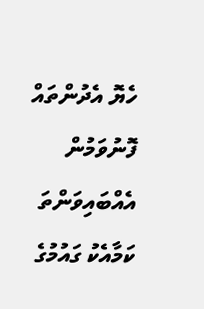ހެޔޮ އެދުންތައް ފޮނުވަމުން އެއްބައިވަންތަ ކަމާއެކު ގައުމުގެ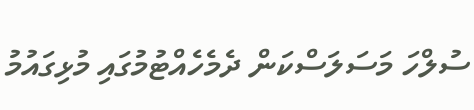ސުލްހަ މަސަލަސްކަން ދެމެހެއްޓުމުގައި މުޅިގައުމު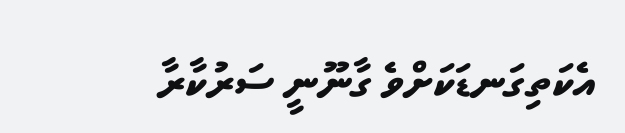އެކަތިގަނޑަކަށްވެ ގާނޫނީ ސަރުކާރާ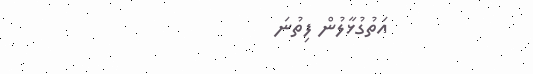އަތުގުޅާލުން ފިތުނަ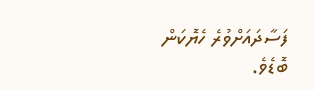ފަސާދައަށްވުރެ ހެޔޮކަން ބޮޑެވެ.